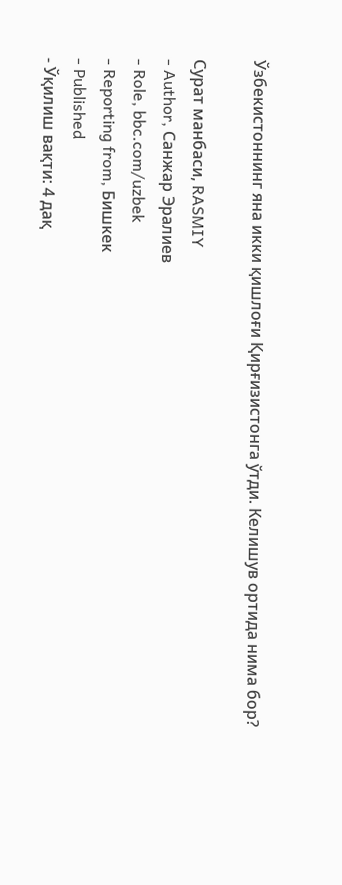Ўзбекистоннинг яна икки қишлоғи Қирғизистонга ўтди. Келишув ортида нима бор?

Сурат манбаси, RASMIY
- Author, Санжар Эралиев
- Role, bbc.com/uzbek
- Reporting from, Бишкек
- Published
- Ўқилиш вақти: 4 дақ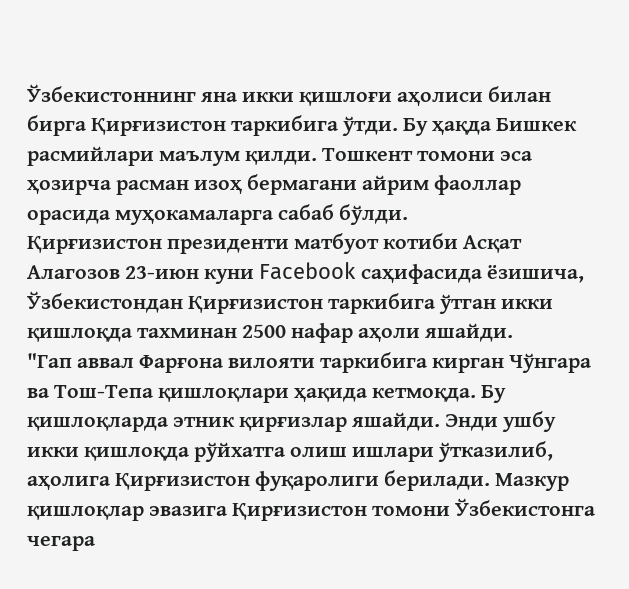Ўзбекистоннинг яна икки қишлоғи аҳолиси билан бирга Қирғизистон таркибига ўтди. Бу ҳақда Бишкек расмийлари маълум қилди. Тошкент томони эса ҳозирча расман изоҳ бермагани айрим фаоллар орасида муҳокамаларга сабаб бўлди.
Қирғизистон президенти матбуот котиби Асқат Алагозов 23-июн куни Facebook саҳифасида ёзишича, Ўзбекистондан Қирғизистон таркибига ўтган икки қишлоқда тахминан 2500 нафар аҳоли яшайди.
"Гап аввал Фарғона вилояти таркибига кирган Чўнгара ва Тош-Тепа қишлоқлари ҳақида кетмоқда. Бу қишлоқларда этник қирғизлар яшайди. Энди ушбу икки қишлоқда рўйхатга олиш ишлари ўтказилиб, аҳолига Қирғизистон фуқаролиги берилади. Мазкур қишлоқлар эвазига Қирғизистон томони Ўзбекистонга чегара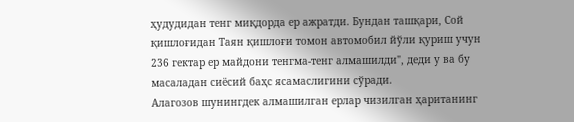ҳудудидан тенг миқдорда ер ажратди. Бундан ташқари, Сой қишлоғидан Таян қишлоғи томон автомобил йўли қуриш учун 236 гектар ер майдони тенгма-тенг алмашилди", деди у ва бу масаладан сиёсий баҳс ясамаслигини сўради.
Алагозов шунингдек алмашилган ерлар чизилган ҳаританинг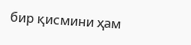бир қисмини ҳам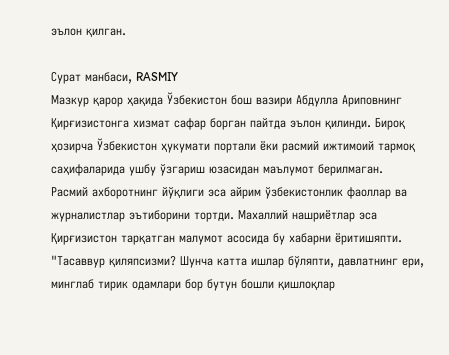эълон қилган.

Сурат манбаси, RASMIY
Мазкур қарор ҳақида Ўзбекистон бош вазири Абдулла Ариповнинг Қирғизистонга хизмат сафар борган пайтда эълон қилинди. Бироқ ҳозирча Ўзбекистон ҳукумати портали ёки расмий ижтимоий тармоқ саҳифаларида ушбу ўзгариш юзасидан маълумот берилмаган.
Расмий ахборотнинг йўқлиги эса айрим ўзбекистонлик фаоллар ва журналистлар эътиборини тортди. Махаллий нашриётлар эса Қирғизистон тарқатган малумот асосида бу хабарни ёритишяпти.
"Тасаввур қиляпсизми? Шунча катта ишлар бўляпти, давлатнинг ери, минглаб тирик одамлари бор бутун бошли қишлоқлар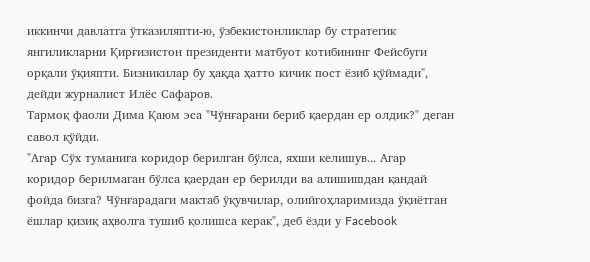иккинчи давлатга ўтказиляпти-ю, ўзбекистонликлар бу стратегик янгиликларни Қирғизистон президенти матбуот котибининг Фейсбуги орқали ўқияпти. Бизникилар бу ҳақда ҳатто кичик пост ёзиб қўймади", дейди журналист Илёс Сафаров.
Тармоқ фаоли Дима Қаюм эса "Чўнғарани бериб қаердан ер олдик?" деган савол қўйди.
"Агар Сўх туманига коридор берилган бўлса, яхши келишув... Агар коридор берилмаган бўлса қаердан ер берилди ва алишишдан қандай фойда бизга? Чўнғарадаги мактаб ўқувчилар, олийгоҳларимизда ўқиётган ёшлар қизиқ аҳволга тушиб қолишса керак", деб ёзди у Facebook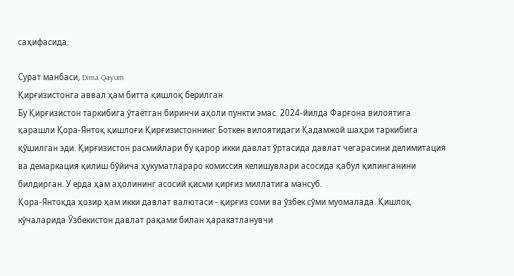саҳифасида.

Сурат манбаси, Dima Qayum
Қирғизистонга аввал ҳам битта қишлоқ берилган
Бу Қирғизистон таркибига ўтаётган биринчи аҳоли пункти эмас. 2024-йилда Фарғона вилоятига қарашли Қора-Янтоқ қишлоғи Қирғизистоннинг Боткен вилоятидаги Қадамжой шаҳри таркибига қўшилган эди. Қирғизистон расмийлари бу қарор икки давлат ўртасида давлат чегарасини делимитация ва демаркация қилиш бўйича ҳукуматлараро комиссия келишувлари асосида қабул қилинганини билдирган. У ерда ҳам аҳолининг асосий қисми қирғиз миллатига мансуб.
Қора-Янтоқда ҳозир ҳам икки давлат валютаси - қирғиз соми ва ўзбек сўми муомалада. Қишлоқ кўчаларида Ўзбекистон давлат рақами билан ҳаракатланувчи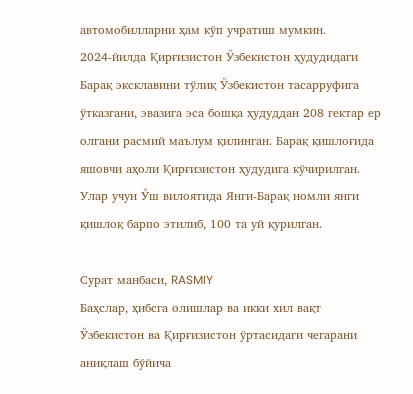автомобилларни ҳам кўп учратиш мумкин.
2024-йилда Қирғизистон Ўзбекистон ҳудудидаги Барақ эксклавини тўлиқ Ўзбекистон тасарруфига ўтказгани, эвазига эса бошқа ҳудуддан 208 гектар ер олгани расмий маълум қилинган. Барақ қишлоғида яшовчи аҳоли Қирғизистон ҳудудига кўчирилган. Улар учун Ўш вилоятида Янги-Барақ номли янги қишлоқ барпо этилиб, 100 та уй қурилган.

Сурат манбаси, RASMIY
Баҳслар, ҳибсга олишлар ва икки хил вақт
Ўзбекистон ва Қирғизистон ўртасидаги чегарани аниқлаш бўйича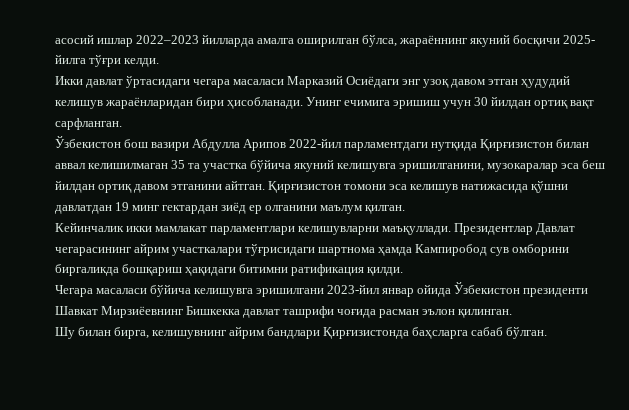асосий ишлар 2022–2023 йилларда амалга оширилган бўлса, жараённинг якуний босқичи 2025-йилга тўғри келди.
Икки давлат ўртасидаги чегара масаласи Марказий Осиёдаги энг узоқ давом этган ҳудудий келишув жараёнларидан бири ҳисобланади. Унинг ечимига эришиш учун 30 йилдан ортиқ вақт сарфланган.
Ўзбекистон бош вазири Абдулла Арипов 2022-йил парламентдаги нутқида Қирғизистон билан аввал келишилмаган 35 та участка бўйича якуний келишувга эришилганини, музокаралар эса беш йилдан ортиқ давом этганини айтган. Қирғизистон томони эса келишув натижасида қўшни давлатдан 19 минг гектардан зиёд ер олганини маълум қилган.
Кейинчалик икки мамлакат парламентлари келишувларни маъқуллади. Президентлар Давлат чегарасининг айрим участкалари тўғрисидаги шартнома ҳамда Кампиробод сув омборини биргаликда бошқариш ҳақидаги битимни ратификация қилди.
Чегара масаласи бўйича келишувга эришилгани 2023-йил январ ойида Ўзбекистон президенти Шавкат Мирзиёевнинг Бишкекка давлат ташрифи чоғида расман эълон қилинган.
Шу билан бирга, келишувнинг айрим бандлари Қирғизистонда баҳсларга сабаб бўлган.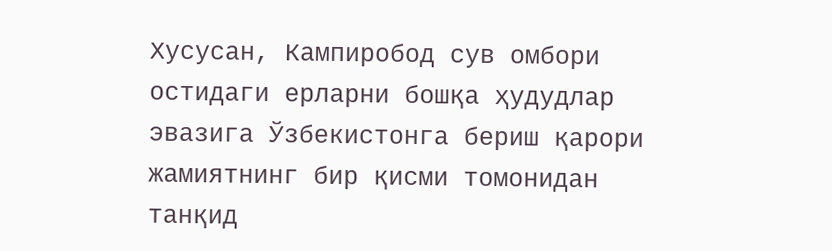Хусусан, Кампиробод сув омбори остидаги ерларни бошқа ҳудудлар эвазига Ўзбекистонга бериш қарори жамиятнинг бир қисми томонидан танқид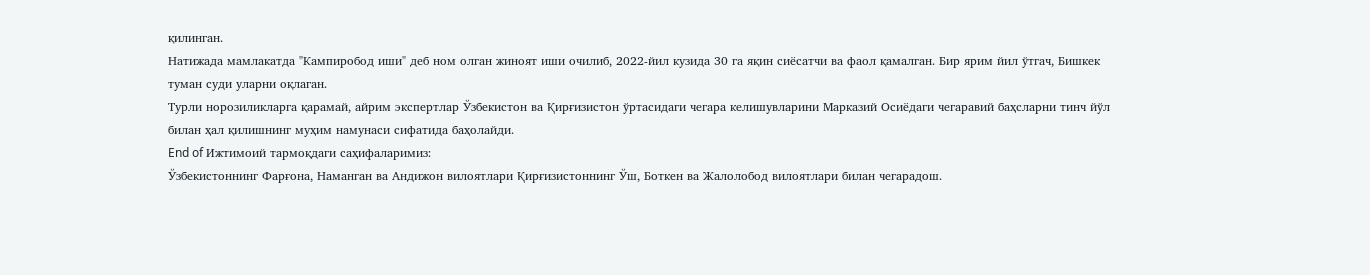қилинган.
Натижада мамлакатда "Кампиробод иши" деб ном олган жиноят иши очилиб, 2022-йил кузида 30 га яқин сиёсатчи ва фаол қамалган. Бир ярим йил ўтгач, Бишкек туман суди уларни оқлаган.
Турли норозиликларга қарамай, айрим экспертлар Ўзбекистон ва Қирғизистон ўртасидаги чегара келишувларини Марказий Осиёдаги чегаравий баҳсларни тинч йўл билан ҳал қилишнинг муҳим намунаси сифатида баҳолайди.
End of Ижтимоий тармоқдаги саҳифаларимиз:
Ўзбекистоннинг Фарғона, Наманган ва Андижон вилоятлари Қирғизистоннинг Ўш, Боткен ва Жалолобод вилоятлари билан чегарадош.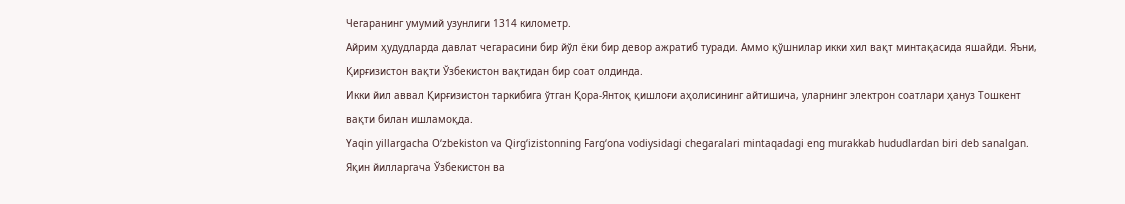Чегаранинг умумий узунлиги 1314 километр.
Айрим ҳудудларда давлат чегарасини бир йўл ёки бир девор ажратиб туради. Аммо қўшнилар икки хил вақт минтақасида яшайди. Яъни, Қирғизистон вақти Ўзбекистон вақтидан бир соат олдинда.
Икки йил аввал Қирғизистон таркибига ўтган Қора-Янтоқ қишлоғи аҳолисининг айтишича, уларнинг электрон соатлари ҳануз Тошкент вақти билан ишламоқда.
Yaqin yillargacha O‘zbekiston va Qirg‘izistonning Farg‘ona vodiysidagi chegaralari mintaqadagi eng murakkab hududlardan biri deb sanalgan.
Яқин йилларгача Ўзбекистон ва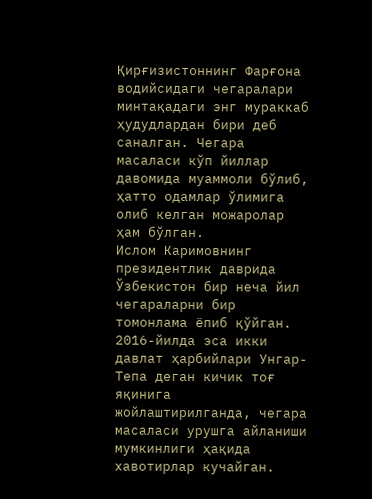Қирғизистоннинг Фарғона водийсидаги чегаралари минтақадаги энг мураккаб ҳудудлардан бири деб саналган. Чегара масаласи кўп йиллар давомида муаммоли бўлиб, ҳатто одамлар ўлимига олиб келган можаролар ҳам бўлган.
Ислом Каримовнинг президентлик даврида Ўзбекистон бир неча йил чегараларни бир томонлама ёпиб қўйган. 2016-йилда эса икки давлат ҳарбийлари Унгар-Тепа деган кичик тоғ яқинига жойлаштирилганда, чегара масаласи урушга айланиши мумкинлиги ҳақида хавотирлар кучайган.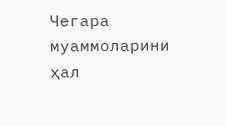Чегара муаммоларини ҳал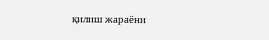қилиш жараёни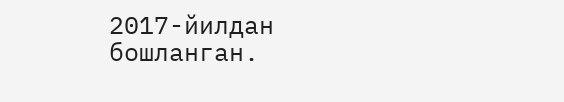2017-йилдан бошланган.